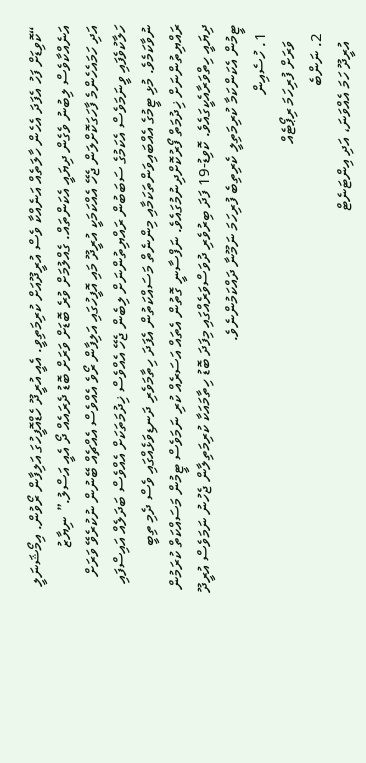“ކޮވިޑަށް ފަހު އެފަދަ އެހެން ހާލަތެއް އަނެއްކާ ވެސް އުރީދޫއަށް ކުރިމަތިވީ. އެއީ އުރީދޫ ހެޑްއޮފީހުގަ އަލިފާން ރޯވުން. އިމޯޝަނަލީ އަނެއްކާވެސް ލިބުނު ވެގެން ދިޔައީ އެކަންތައް. ގެއްލުމަށް ވުރެ ބޮޑަށް ވަރަށް ބޮޑު ދެރައެއް ދޯ އެއީ އަސްލު.” ނިޔާޒު
އަދި ހަމައެހެންމެ ފާހަގަކޮށްލަން ޖެހޭ އެއްކަމަކީ އުރީދޫ މައި އޮފީހުގައި އަލިފާން ރޯވެ އެއްވެސް އެއްޗެއް ބޭނުން ނުކުރެވޭ ވަރަށް ހަލާކުވެފައި ވީނަމަވެސް އެކަމުގެ ސަބަބުން ރައްޔިތުންނަށް ލިބެން ޖެހޭ އެއްވެސް ޚިދުމަތަކަށް އެއްވެސް ބަދަލެއް އައިސްފައި ނުވާކަމެވެ. މުޅި ޓީމުގެ އެއްބައިވަންތަކަމާއި މިންނެތް މަސައްކަތުން އެފަދަ ހިތާމަވެރި ދަނޑިވަޅެއްގައި ވެސް ދެމި ތިބީ ރައްޔިތުންނަށް ޚިދުމަތް ފޯރުކޮށްދިނުމުގައެވެ. ނަފްސާނީ ގޮތުން އެތައް އަސަރެއް ކުރި ނަމަވެސް ޓީމުން މަސައްކަތް ކުރަމުން ދިޔައީ ހިތްވަރާއެކީގައެވެ. ކޮވިޑު-19 ފަދަ ބިރުވެރި ދުވަސްވަރެއްގައި މިފަދަ ބޮޑު ހިތާމައަކާ ކުރިމަތިލާން ޖެހުނު ނަމަވެސް އުރީދޫ ޓީމުން އެކަންކަމާ ކުރިމަތިލީ ކެރިތިބެ ފުރިހަމަ ނަމޫނާ ދައްކަމުންނެވެ.
  1. ހުސެއިން
    ވަރަށް ފުރިހަމަ ރިޕޯޓެއް
  2. ނަންބެ
    އުރީދޫ ހަމަ އެއްވަނަ، އަދި އިންޓަނެޓް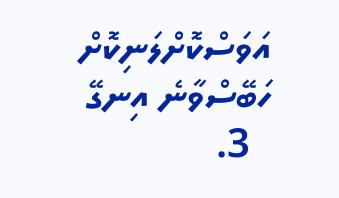އަވަސްކޮށްލަނިކޮށް ހަބޭސްވާނެ އިނގޭ
  3.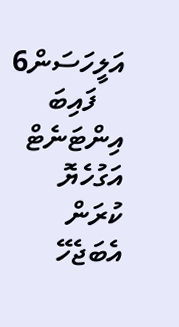އަލީހަސަން6
    ފައިބަ އިންޓަނެޓް އަގުހެޔޮ ކުރަން އެބަޖެހޭ